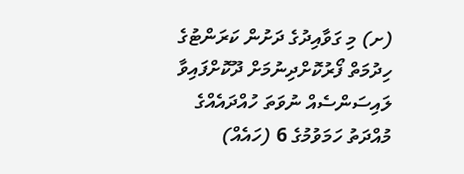(ށ) މި ގަވާއިދުގެ ދަށުން ކަރަންޓުގެ ހިދުމަތް ފޯރުކޮށްދިނުމަށް ދޫކޮށްފައިވާ ލައިސަންސެއް ނުވަތަ ހުއްދައެއްގެ މުއްދަތު ހަމަވުމުގެ 6 (ހައެއް)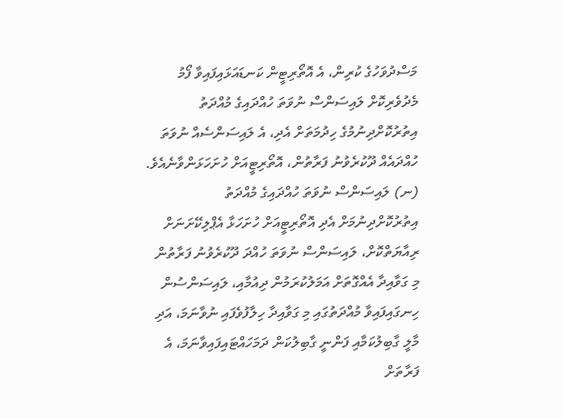މަސްދުވަހުގެ ކުރިން، އެ އޮތޯރިޓީން ކަނޑައަޅައިފައިވާ ފޯމު މެދުވެރިކޮށް ލައިސަންސް ނުވަތަ ހުއްދައިގެ މުއްދަތު އިތުރުކޮށްދިނުމުގެ ހިދުމަތަށް އެދި، އެ ލައިސަންސެއް ނުވަތަ ހުއްދައެއް ދޫކުރެވުނު ފަރާތުން، އޮތޯރިޓީއަށް ހުށަހަޅަންވާނެއެވެ.
(ނ) ލައިސަންސް ނުވަތަ ހުއްދައިގެ މުއްދަތު އިތުރުކޮށްދިނުމަށް އެދި އޮތޯރިޓީއަށް ހުށަހަޅާ އެޕްލިކޭށަނަށް ރިއާޔަތްކޮށް، ލައިސަންސް ނުވަތަ ހުއްދަ ދޫކުރެވުނު ފަރާތުން މި ގަވާއިދާ އެއްގޮތަށް އަމަލުކުރަމުން ދިއުމާއި، ލައިސަންސުން ހިނގައިފައިވާ މުއްދަތުގައި މި ގަވާއިދާ ހިލާފުވެފައި ނުވާނަމަ، އަދި މާލީ ގާބިލުކަމާއި ފަންނީ ގާބިލުކަން ދަމަހައްޓައިފައިވާނަމަ، އެ ފަރާތަށް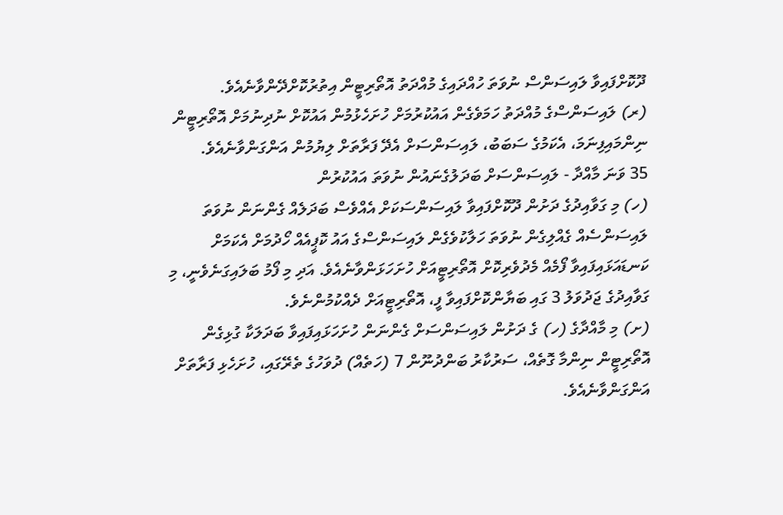ދޫކޮށްފައިވާ ލައިސަންސް ނުވަތަ ހުއްދައިގެ މުއްދަތު އޮތޯރިޓީން އިތުރުކޮށްދޭންވާނެއެވެ.
(ރ) ލައިސަންސްގެ މުއްދަތު ހަމަވެގެން އައުކުރުމަށް ހުށަހެޅުމުން އައުކޮށް ނުދިނުމަށް އޮތޯރިޓީން ނިންމައިފިނަމަ، އެކަމުގެ ސަބަބު، ލައިސަންސަށް އެދޭ ފަރާތަށް ލިޔުމުން އަންގަންވާނެއެވެ.
35 ވަނަ މާއްދާ - ލައިސަންސަށް ބަދަލުގެނައުން ނުވަތަ އައުކުރުން
(ހ) މި ގަވާއިދުގެ ދަށުން ދޫކޮށްފައިވާ ލައިސަންސަކަށް އެއްވެސް ބަދަލެއް ގެންނަން ނުވަތަ ލައިސަންސެއް ގެއްލިގެން ނުވަތަ ހަލާކުވެގެން ލައިސަންސްގެ އައު ކޮޕީއެއް ހޯދުމަށް އެކަމަށް ކަނޑައަޅައިފައިވާ ފޯމެއް މެދުވެރިކޮށް އޮތޯރިޓީއަށް ހުށަހަޅަންވާނެއެވެ. އަދި މި ފޯމު ބަލައިގަނެވެނީ، މި ގަވާއިދުގެ ޖަދުވަލު 3 ގައި ބަޔާންކޮށްފައިވާ ފީ، އޮތޯރިޓީއަށް ދެއްކުމުންނެވެ.
(ށ) މި މާއްދާގެ (ހ) ގެ ދަށުން ލައިސަންސަށް ގެންނަން ހުށަހަޅައިފައިވާ ބަދަލަކާ ގުޅިގެން އޮތޯރިޓީން ނިންމާ ގޮތެއް، ސަރުކާރު ބަންދުނޫން 7 (ހަތެއް) ދުވަހުގެ ތެރޭގައި، ހުށަހެޅި ފަރާތަށް އަންގަންވާނެއެވެ.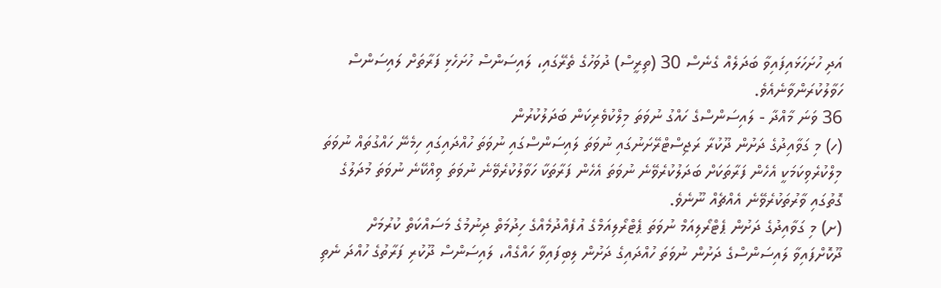އަދި ހުށަހަޅައިފައިވާ ބަދަލެއް ގެނެސް 30 (ތިރީސް) ދުވަހުގެ ތެރޭގައި، ލައިސަންސް ހުށަހެޅި ފަރާތަށް ލައިސަންސް ހަވާލުކުރަންވާނެއެވެ.
36 ވަނަ މާއްދާ - ލައިސަންސްގެ ހައްގު ނުވަތަ މިލްކުވެރިކަން ބަދަލުކުރުން
(ހ) މި ގަވާއިދުގެ ދަށުން ދޫކުރާ ރަޖިސްޓްރޭށަނުގައި ނުވަތަ ލައިސަންސްގައި ނުވަތަ ހުއްދައިގައި ހިމެނޭ ހައްގުތައް ނުވަތަ މިލްކުރެވިކަމަކީ އެހެން ފަރާތަކަށް ބަދަލުކުރެވޭނެ ނުވަތަ އެހެން ފަރާތަކާ ހަވާލުކުރެވޭނެ ނުވަތަ ވިއްކޭނެ ނުވަތަ މުދަލުގެ ގޮތުގައި ވާރުތަކުރެވޭނެ އެއްޗެއް ނޫނެވެ.
(ށ) މި ގަވާއިދުގެ ދަށުން ޕެޓްރޯލިއަމް ނުވަތަ ޕެޓްރޯލިއަމްގެ އުފެއްދުމެއްގެ ހިދުމަތް ދިނުމުގެ މަސައްކަތް ކުރުމަށް ދޫކޮށްފައިވާ ލައިސަންސްގެ ދަށުން ނުވަތަ ހުއްދައިގެ ދަށުން ލިބިފައިވާ ހައްގެއް، ލައިސަންސް ދޫކުރި ފަރާތުގެ ހުއްދަ ނެތި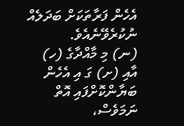އެހެން ފަރާތަކަށް ބަދަލެއް ނުކުރެވޭނެއެވެ.
(ނ) މި މާއްދާގެ (ހ) އާއި (ށ) ގަ އި އެހެން ބަޔާންކޮށްފައި އޮތް ނަމަވެސް،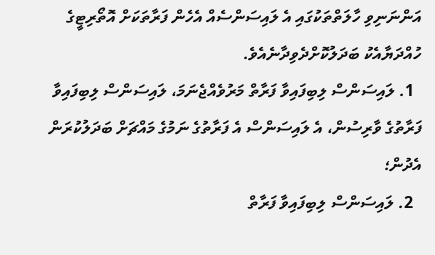އަންނަނިވި ހާލަތްތަކުގައި އެ ލައިސަންސެއް އެހެން ފަރާތަކަށް އޮތޯރިޓީގެ ހުއްދަޔާއެކު ބަދަލުކޮށްދެވިދާނެއެވެ.
  1. ލައިސަންސް ލިބިފައިވާ ފަރާތް މަރުވެއްޖެނަމަ، ލައިސަންސް ލިބިފައިވާ ފަރާތުގެ ވާރިސުން، އެ ލައިސަންސް އެ ފަރާތުގެ ނަމުގެ މައްޗަށް ބަދަލުކުރަން އެދުން؛
  2. ލައިސަންސް ލިބިފައިވާ ފަރާތް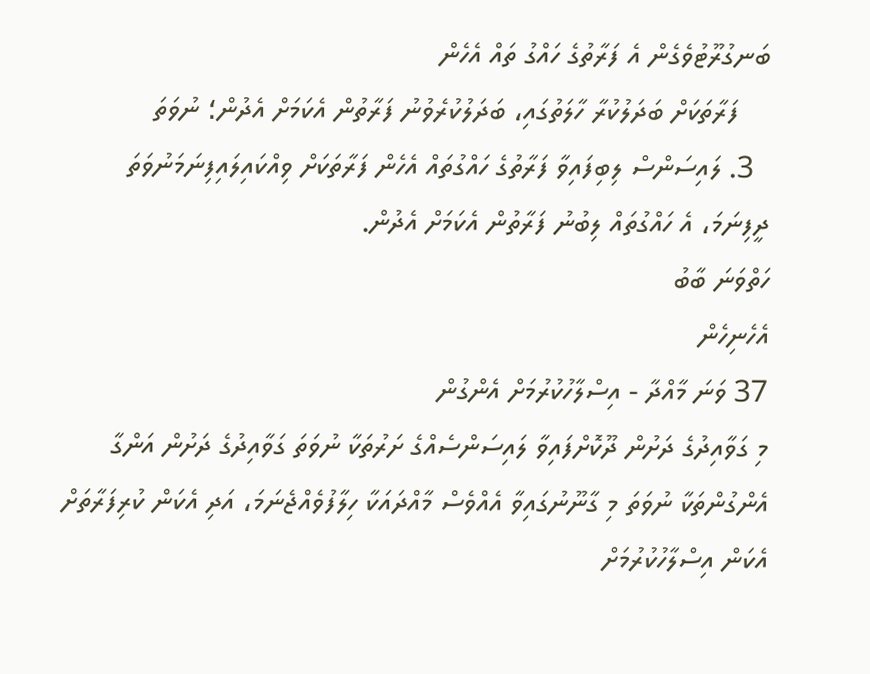ބަނގުރޫޓުވެގެން އެ ފަރާތުގެ ހައްގު ތައް އެހެން
    ފަރާތަކަށް ބަދަލުކުރާ ހާލަތުގައި، ބަދަލުކުރެވުނު ފަރާތުން އެކަމަށް އެދުން؛ ނުވަތަ
  3. ލައިސަންސް ލިބިފައިވާ ފަރާތުގެ ހައްގުތައް އެހެން ފަރާތަކަށް ވިއްކައިލައިފިނަމަނުވަތަ ދީފިނަމަ، އެ ހައްގުތައް ލިބުނު ފަރާތުން އެކަމަށް އެދުން.
ހަތްވަނަ ބާބު
އެހެނިހެން
37 ވަނަ މާއްދާ - އިސްލާހުކުރުމަށް އެންގުން
މި ގަވާއިދުގެ ދަށުން ދޫކޮށްފައިވާ ލައިސަންސެއްގެ ށަރުތަކާ ނުވަތަ ގަވާއިދުގެ ދަށުން އަންގާ އެންގުންތަކާ ނުވަތަ މި ގާނޫނުގައިވާ އެއްވެސް މާއްދައަކާ ހިލާފުވެއްޖެނަމަ، އަދި އެކަން ކުރިފަރާތަށް އެކަން އިސްލާހުކުރުމަށް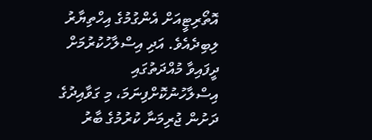އޮތޯރިޓީއަށް އެންގުމުގެ އިހްތިޔާރު ލިބިދެއެވެ. އަދި އިސްލާހުކުރުމަށް ދީފައިވާ މުއްދަތުގައި އިސްލާހުނުކޮށްފިނަމަ، މި ގަވާއިދުގެ ދަށުން ޖުރިމަނާ ކުރުމުގެ ބާރު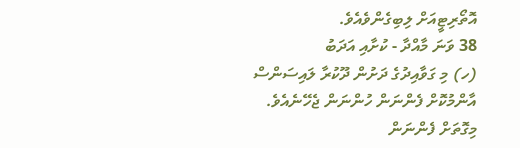އޮތޯރިޓީއަށް ލިބިގެންވެއެވެ.
38 ވަނަ މާއްދާ - ކުށާއި އަދަބު
(ހ) މި ގަވާއިދުގެ ދަށުން ދޫކުރާ ލައިސަންސް އާންމުކޮށް ފެންނަން ހުންނަން ޖެހޭނެއެވެ.
މިގޮތަށް ފެންނަން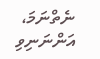ނެތްނަމަ، އަންނަނިވި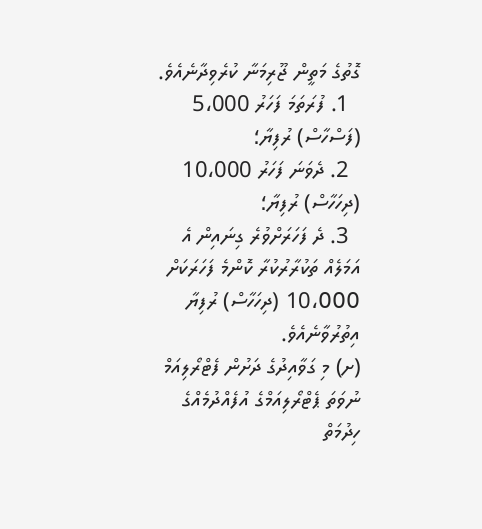ގޮތުގެ މަތީން ޖޫރިމަނާ ކުރެވިދާނެއެވެ.
  1. ފުރަތަމަ ފަހަރު 5،000 (ފަސްހާސް) ރުފިޔާ؛
  2. ދެވަނަ ފަހަރު 10،000 (ދިހަހާސް) ރުފިޔާ؛
  3. ދެ ފަހަރަށްވުރެ ގިނައިން އެ އަމަލެއް ތަކުރާރުކުރާ ކޮންމެ ފަހަރަކަށް 10،000 (ދިހަހާސް) ރުފިޔާ އިތުރުވާނެއެވެ.
(ށ) މި ގަވާއިދުގެ ދަށުން ފެޓްރޯލިއަމް ނުވަތަ ޕެޓްރޯލިއަމްގެ އުފެއްދުމެއްގެ ހިދުމަތް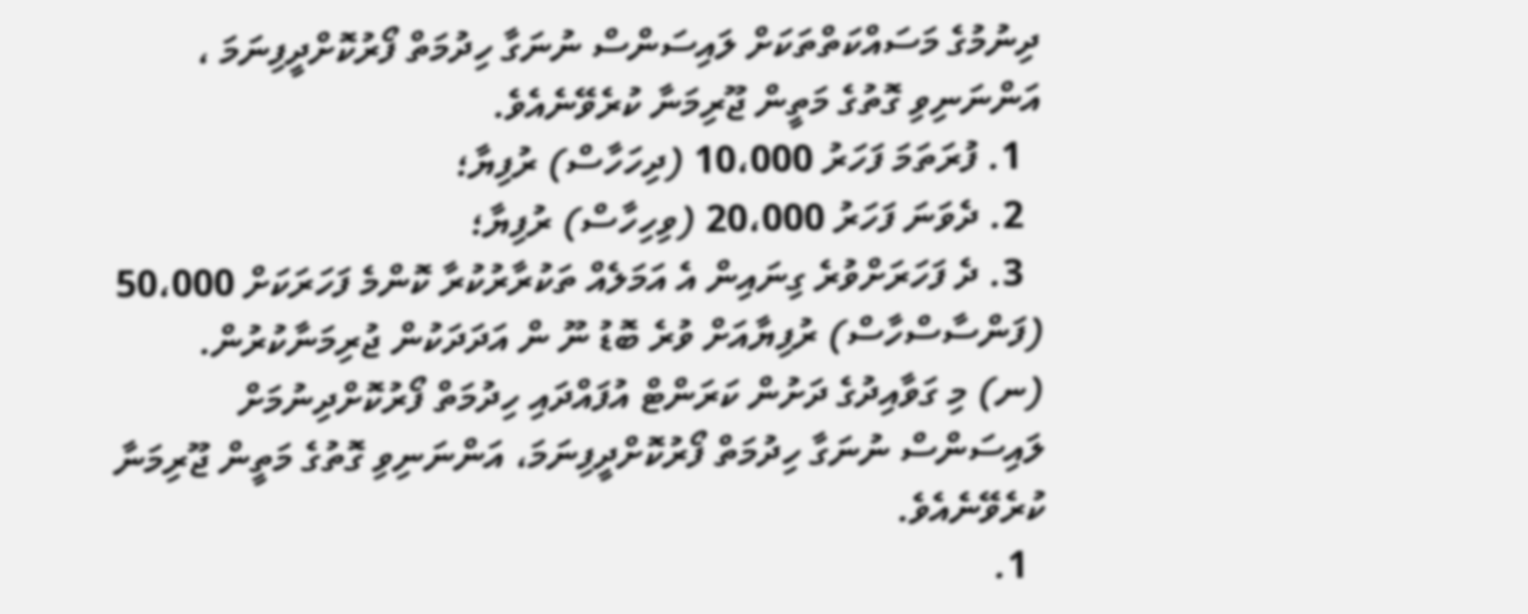ދިނުމުގެ މަސައްކަތްތަކަށް ލައިސަންސް ނުނަގާ ހިދުމަތް ފޯރުކޮށްދީފިނަމަ ، އަންނަނިވި ގޮތުގެ މަތީން ޖޫރިމަނާ ކުރެވޭނެއެވެ.
  1. ފުރަތަމަ ފަހަރު 10،000 (ދިހަހާސް) ރުފިޔާ؛
  2. ދެވަނަ ފަހަރު 20،000 (ވިހިހާސް) ރުފިޔާ؛
  3. ދެ ފަހަރަށްވުރެ ގިނައިން އެ އަމަލެއް ތަކުރާރުކުރާ ކޮންމެ ފަހަރަކަށް 50،000 (ފަންސާސްހާސް) ރުފިޔާއަށް ވުރެ ބޮޑު ނޫ ން އަދަދަކުން ޖުރިމަނާކުރުން.
(ނ) މި ގަވާއިދުގެ ދަށުން ކަރަންޓް އުފައްދައި ހިދުމަތް ފޯރުކޮށްދިނުމަށް ލައިސަންސް ނުނަގާ ހިދުމަތް ފޯރުކޮށްދީފިނަމަ، އަންނަނިވި ގޮތުގެ މަތީން ޖޫރިމަނާ ކުރެވޭނެއެވެ.
  1.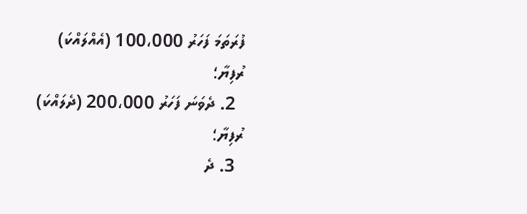ފުރަތަމަ ފަހަރު 100،000 (އެއްލައްކަ) ރުފިޔާ؛
  2. ދެވަނަ ފަހަރު 200،000 (ދެލައްކަ) ރުފިޔާ؛
  3. ދެ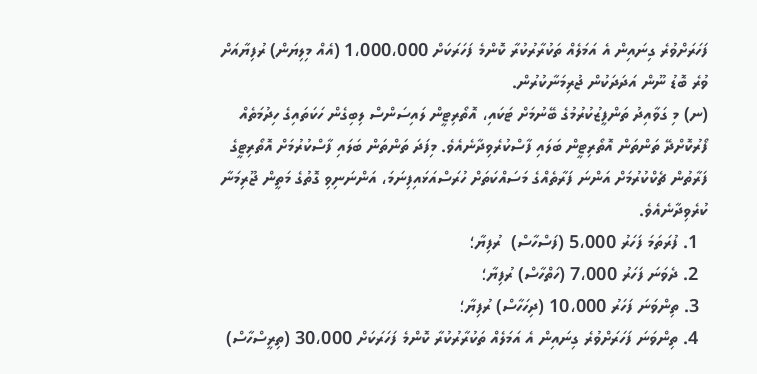ފަހަރަށްވުރެ ގިނައިން އެ އަމަލެއް ތަކުރާރުކުރާ ކޮންމެ ފަހަރަކަށް 1،000،000 (އެއް މިލިޔަން) ރުފިޔާއަށް ވުރެ ބޮޑު ނޫން އަދަދަކުން ޖުރިމަނާކުރުން.
(ނ) މި ގަވާއިދު ތަންފީޒުކުރުމުގެ ބޭނުމަށް ޓަކައި، އޮތޯރިޓީން ލައިސަންސް ލިބިގެން ހަކަތައިގެ ހިދުމަތެއް ފޯރުކޮށްދޭ ތަންތަން އޮތޯރިޓީން ބަލައި ފާސްކުރެވިދާނެއެވެ. މިފަދަ ތަންތަން ބަލައި ފާސްކުރުމަށް އޮތޯރިޓީގެ ފަރާތުން ޗެކްކުރުމަށް އަންނަ ފަރާތެއްގެ މަސައްކަތަށް ހުރަސްއަޅައިފިނަމަ، އަންނަނިވި ގޮތުގެ މަތީން ޖޫރިމަނާ ކުރެވިދާނެއެވެ.
  1. ފުރަތަމަ ފަހަރު 5،000 (ފަސްހާސް)  ރުފިޔާ؛
  2. ދެވަނަ ފަހަރު 7،000 (ހަތްހާސް) ރުފިޔާ؛
  3. ތިންވަނަ ފަހަރު 10،000 (ދިހަހާސް) ރުފިޔާ؛
  4. ތިންވަނަ ފަހަރަށްވުރެ ގިނައިން އެ އަމަލެއް ތަކުރާރުކުރާ ކޮންމެ ފަހަރަކަށް 30،000 (ތިރީސްހާސް)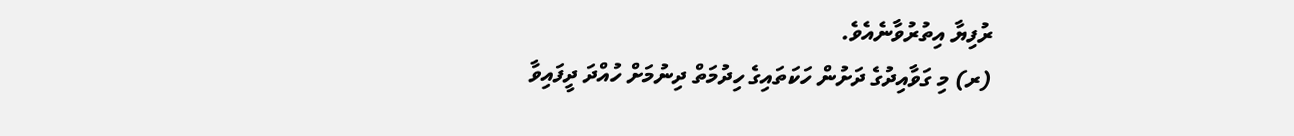ރުފިޔާ އިތުރުވާނެއެވެ.
(ރ) މި ގަވާއިދުގެ ދަށުން ހަކަތައިގެ ހިދުމަތް ދިނުމަށް ހުއްދަ ދީފައިވާ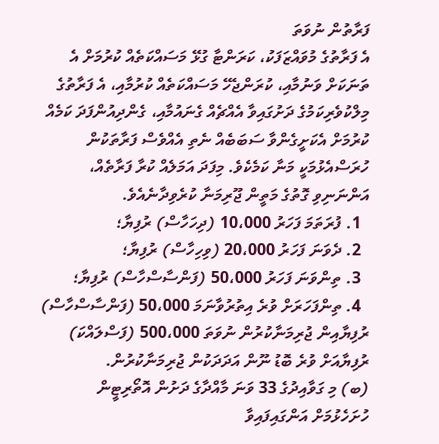ފަރާތުން ނުވަތަ
އެ ފަރާތުގެ މުވައްޒަފަކު، ކަރަންޓާ ގުޅޭ މަސައްކަތެއް ކުރުމަށް އެ ތަނަކަށް ވަނުމާއި، ކުރަންޖެހޭ މަސައްކަތެއް ކުރުމާއި، އެ ފަރާތުގެ މިލްކުވެރިކަމުގެ ދަށުގައިވާ އެއްޗެއް ގެނައުމާއި، ގެންދިއުންފަދަ ކަމެއް ކުރުމަށް އެކަށީގެންވާ ސަބަބެއް ނެތި އެއްވެސް ފަރާތަކުން ހުރަސްއެޅުމަކީ މަނާ ކަމެކެވެ. މިފަދަ އަމަލެއް ކުރާ ފަރާތެއް، އަންނަނިވި ގޮތުގެ މަތީން ޖޫރިމަނާ ކުރެވިދާނެއެވެ.
  1. ފުރަތަމަ ފަހަރު 10،000 (ދިހަހާސް) ރުފިޔާ؛
  2. ދެވަނަ ފަހަރު 20،000 (ވިހިހާސް) ރުފިޔާ؛
  3. ތިންވަނަ ފަހަރު 50،000 (ފަންސާސްހާސް) ރުފިޔާ؛
  4. ތިންފަހަރަށް ވުރެ އިތުރުވާނަމަ 50،000 (ފަންސާސްހާސް) ރުފިޔާއިން ޖުރިމަނާކުރުން ނުވަތަ 500،000 (ފަސްލައްކަ) ރުފިޔާއަށް ވުރެ ބޮޑު ނޫން އަދަދަކުން ޖުރިމަނާކުރުން.
(ބ) މި ގަވާއިދުގެ 33 ވަނަ މާއްދާގެ ދަށުން އޮތޯރިޓީން ހުށަހެޅުމަށް އަންގައިފައިވާ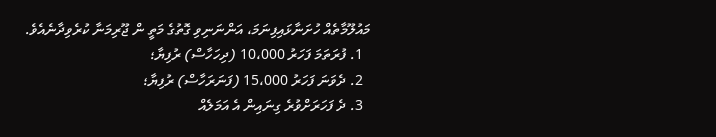މައުލޫމާތެއް ހުށަނާޅައިފިނަމަ، އަންނަނިވި ގޮތުގެ މަތީ ން ޖޫރިމަނާ ކުރެވިދާނެއެވެ.
  1. ފުރަތަމަ ފަހަރު 10،000 (ދިހަހާސް) ރުފިޔާ؛
  2. ދެވަނަ ފަހަރު 15،000 (ފަނަރަހާސް) ރުފިޔާ؛
  3. ދެ ފަހަރަށްވުރެ ގިނައިން އެ އަމަލެއް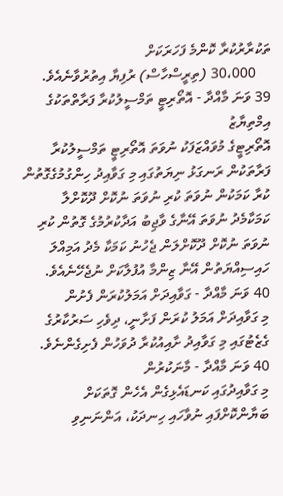ތަކުރާރުކުރާ ކޮންމެ ފަހަރަކަށް
    30،000 (ތިރީސްހާސް) ރުފިޔާ އިތުރުވާނެއެވެ.
39 ވަނަ މާއްދާ - އޮތޯރިޓީ ތަމްސީލުކުރާ ފަރާތްތަކުގެ އިމްތިޔާޒު
އޮތޯރިޓީގެ މުވައްޒަފަކު ނުވަތަ އޮތޯރިޓީ ތަމްސީލުކުރާ ފަރާތަކުން ރަނގަޅު ނިޔަތުގައި މި ގަވާއިދު ހިންގުމުގެގޮތުން ކުރާ ކަމަކުން ނުވަތަ ކުރި ނުވަތަ ނުކޮށް ދޫކޮށްލާ ކަމަކާމެދު ނުވަތަ އޭނާގެ ވާޖިބު އަދާކުރުމުގެ ގޮތުން ކުރި ނުވަތަ ނުކޮށް ދޫކޮށްލަން ޖެހުނު ކަމަކާ މެދު އަމިއްލަ ހައިސިއްޔަތުން އޭނާ ޒިންމާ އުފުލާކަށް ނުޖެހޭނެއެވެ.
40 ވަނަ މާއްދާ - ގަވާއިދަށް އަމަލުކުރަން ފެށުން
މި ގަވާއިދަށް އަމަލު ކުރަން ފަށާނީ، ދިވެހި ސަރުކާރުގެ ގެޒެޓުގައި މި ގަވާއިދު ށާއިއުކުރާ ދުވަހުން ފެށިގެންނެވެ.
40 ވަނަ މާއްދާ - މާނަކުރުން
މި ގަވާއިދުގައި ކަނޑައެޅިގެން އެހެން ގޮތަކަށް ބަޔާންކޮށްފައި ނުވާހައި ހިނދަކު، އަންނަނިވި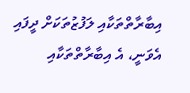އިބާރާތްތަކާއި ލަފުޒުތަކަށް ދީފައި އެވަނީ، އެ އިބާރާތްތަކާއި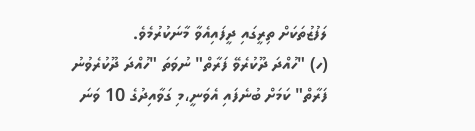ލަފުޒުތަކަށް ތިރީގައި ދީފައިއެވާ މާނަކުރުމެވެ.
(ހ) "ހުއްދަ ދޫކުރެވޭ ފަރާތް" ނުވަތަ "ހުއްދަ ދޫކުރެވުނު ފަރާތް" ކަމަށް ބުނެފައި އެވަނީ،މި ގަވާއިދުގެ 10 ވަނަ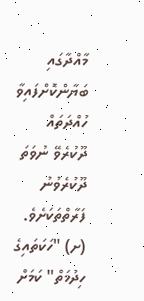މާއްދާގައި ބަޔާންކޮށްފައިވާ ހުއްދަތައް ދޫކުރެވޭ ނުވަތަ ދޫކުރެވުނު ފަރާތްތަކަށެވެ.
(ށ) "ހަކަތައިގެ ހިދުމަތް" ކަމަށް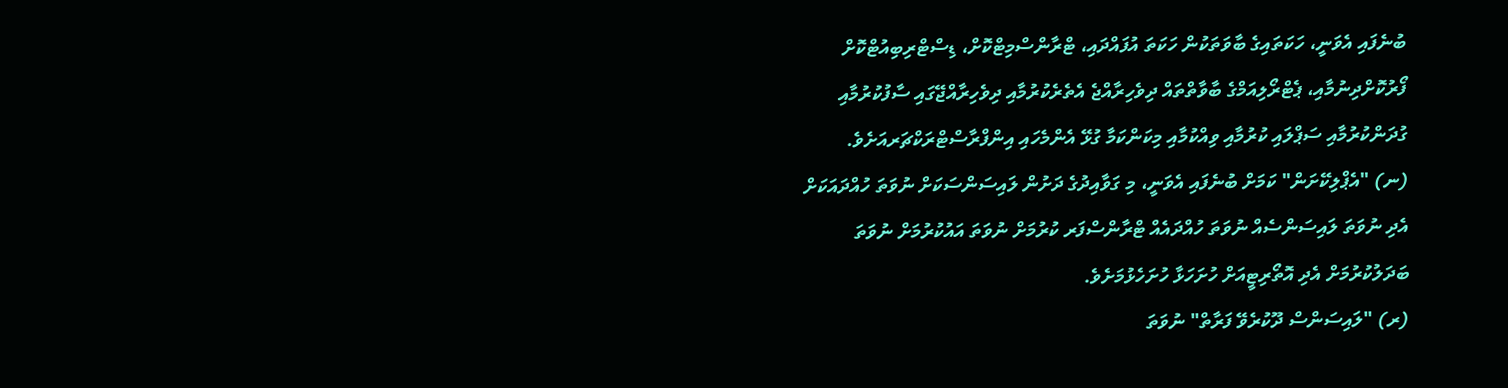ބުނެފައި އެވަނީ، ހަކަތައިގެ ބާވަތަކުން ހަކަތަ އުފައްދައި، ޓްރާންސްމިޓްކޮށް، ޑިސްޓްރިބިއުޓްކޮށް ފޯރުކޮށްދިނުމާއި، ޕެޓްރޯލިއަމްގެ ބާވާތްތައް ދިވެހިރާއްޖެ އެތެރެކުރުމާއި ދިވެހިރާއްޖޭގައި ސާފުކުރުމާއި ގުދަންކުރުމާއި ސަޕްލައި ކުރުމާއި ވިއްކުމާއި މިކަންކަމާ ގުޅޭ އެންމެހައި އިންފްރާސްޓްރަކްޗަރއަށެވެ.
(ނ) "އެޕްލިކޭށަން" ކަމަށް ބުނެފައި އެވަނީ، މި ގަވާއިދުގެ ދަށުން ލައިސަންސަކަށް ނުވަތަ ހުއްދައަކަށް އެދި ނުވަތަ ލައިސަންސެއް ނުވަތަ ހުއްދައެއް ޓްރާންސްފަރ ކުރުމަށް ނުވަތަ އައުކުރުމަށް ނުވަތަ ބަދަލުކުރުމަށް އެދި އޮތޯރިޓީއަށް ހުށަހަޅާ ހުށަހެޅުމަށެވެ.
(ރ) "ލައިސަންސް ދޫކުރެވޭ ފަރާތް" ނުވަތަ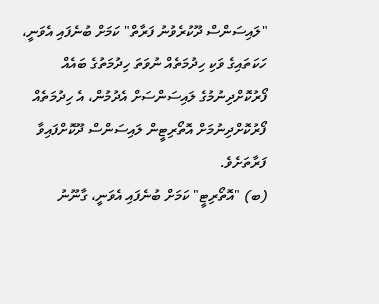"ލައިސަންސް ދޫކުރެވުނު ފަރާތް" ކަމަށް ބުނެފައި އެވަނީ، ހަކަތައިގެ ވަކި ހިދުމަތެއް ނުވަތަ ހިދުމަތުގެ ބައެއް ފޯރުކޮށްދިނުމުގެ ލައިސަންސަށް އެދުމުން، އެ ހިދުމަތެއް ފޯރުކޮށްދިނުމަށް އޮތޯރިޓީން ލައިސަންސް ދޫކޮށްފައިވާ ފަރާތަށެވެ.
(ބ) "އޮތޯރިޓީ" ކަމަށް ބުނެފައި އެވަނީ، ގާނޫނު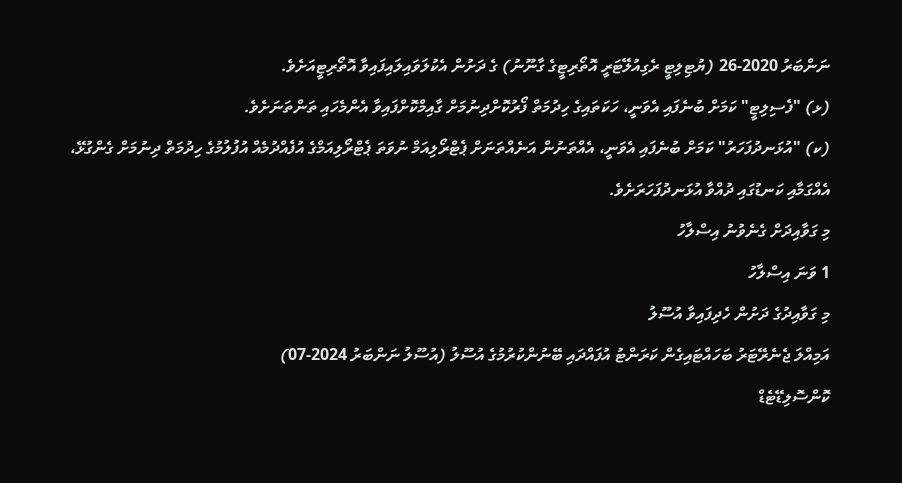ނަންބަރު 2020-26 (ޔުޓިލިޓީ ރެގިއުލޭޓަރީ އޮތޯރިޓީގެ ގާނޫނު) ގެ ދަށުން އެކުލަވައިލައިފައިވާ އޮތޯރިޓީއަށެވެ.
(ޅ) "ފެސިލިޓީ" ކަމަށް ބުނެފައި އެވަނީ، ހަކަތައިގެ ހިދުމަތް ފޯރުކޮށްދިނުމަށް ގާއިމްކޮށްފައިވާ އެންމެހައި ތަންތަނަށެވެ.
(ކ) "އުޅަނދުފަހަރު" ކަމަށް ބުނެފައި އެވަނީ، އެއްތަނުން އަނެއްތަނަށް ޕެޓްރޯލިއަމް ނުވަތަ ޕެޓްރޯލިއަމްގެ އުފެއްދުމެއް އުފުލުމުގެ ހިދުމަތް ދިނުމަށް ގެންގުޅޭ، އެއްގަމާއި ކަނޑުގައި ދުއްވާ އުޅަނދުފަހަރަށެވެ.
މި ގަވާއިދަށް ގެނެވުނު އިސްލާހު
1 ވަނަ އިސްލާހު
މި ގަވާއިދުގެ ދަށުން ހެދިފައިވާ އުސޫލު
އަމިއްލަ ޖެނެރޭޓަރު ބަހައްޓައިގެން ކަރަންޓު އުފައްދައި ބޭނުންކުރުމުގެ އުސޫލު (އުސޫލު ނަންބަރު 2024-07)
ކޮންސޮލިޑޭޓެޑް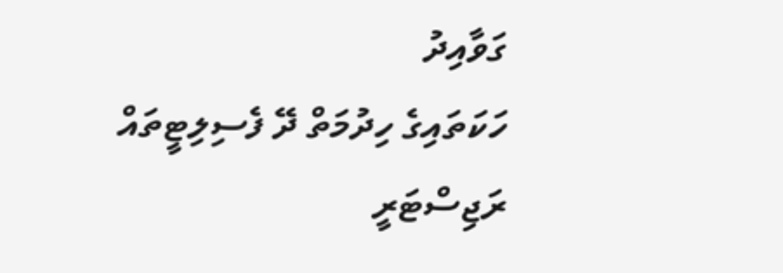ގަވާއިދު
ހަކަތައިގެ ހިދުމަތް ދޭ ފެސިލިޓީތައް ރަޖިސްޓަރީ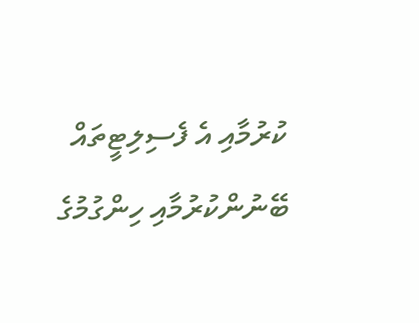ކުރުމާއި އެ ފެސިލިޓީތައް ބޭނުންކުރުމާއި ހިންގުމުގެ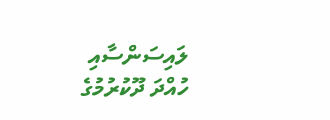ލައިސަންސާއި ހުއްދަ ދޫކުރުމުގެ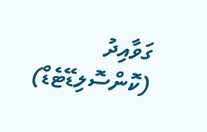ގަވާއިދު (ކޮންސޮލިޑޭޓެޑް)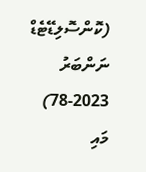(ކޮންސޮލިޑޭޓެޑް ނަންބަރު 2023-78)
މައި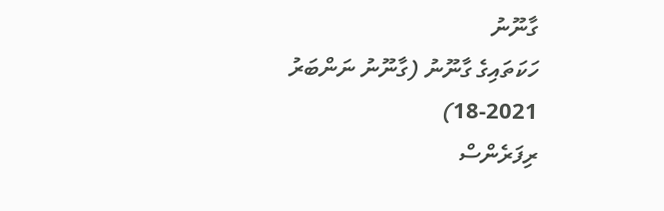ގާނޫނު
ހަކަތައިގެ ގާނޫނު (ގާނޫނު ނަންބަރު 2021-18)
ރިފަރެންސް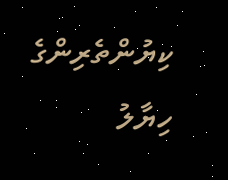ކިޔުންތެރިންގެ ހިޔާލު